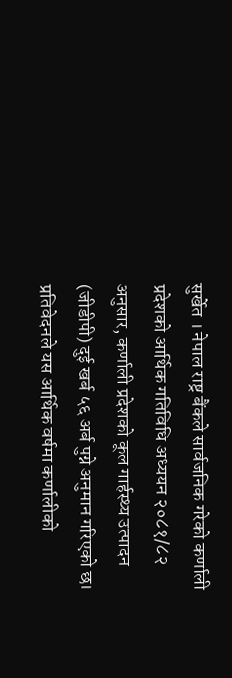सुर्खेत । नेपाल राष्ट्र बैंकले सार्वजनिक गरेको कर्णाली प्रदेशको आर्थिक गतिविधि अध्ययन २०८१/८२ अनुसार, कर्णाली प्रदेशको कूल गार्हस्थ्य उत्पादन (जीडीपी) दुई खर्ब ५६ अर्ब पुग्ने अनुमान गरिएको छ। प्रतिवेदनले यस आर्थिक वर्षमा कर्णालीको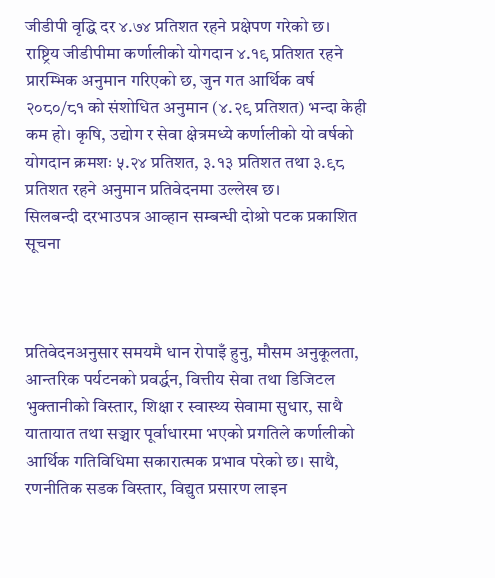जीडीपी वृद्धि दर ४.७४ प्रतिशत रहने प्रक्षेपण गरेको छ। राष्ट्रिय जीडीपीमा कर्णालीको योगदान ४.१९ प्रतिशत रहने प्रारम्भिक अनुमान गरिएको छ, जुन गत आर्थिक वर्ष २०८०/८१ को संशोधित अनुमान (४.२९ प्रतिशत) भन्दा केही कम हो। कृषि, उद्योग र सेवा क्षेत्रमध्ये कर्णालीको यो वर्षको योगदान क्रमशः ५.२४ प्रतिशत, ३.१३ प्रतिशत तथा ३.९८ प्रतिशत रहने अनुमान प्रतिवेदनमा उल्लेख छ।
सिलबन्दी दरभाउपत्र आव्हान सम्बन्धी दोश्रो पटक प्रकाशित सूचना



प्रतिवेदनअनुसार समयमै धान रोपाइँ हुनु, मौसम अनुकूलता, आन्तरिक पर्यटनको प्रवर्द्धन, वित्तीय सेवा तथा डिजिटल भुक्तानीको विस्तार, शिक्षा र स्वास्थ्य सेवामा सुधार, साथै यातायात तथा सञ्चार पूर्वाधारमा भएको प्रगतिले कर्णालीको आर्थिक गतिविधिमा सकारात्मक प्रभाव परेको छ। साथै, रणनीतिक सडक विस्तार, विद्युत प्रसारण लाइन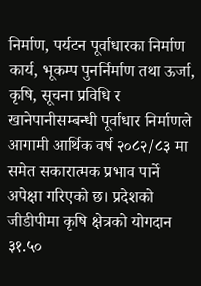निर्माण, पर्यटन पूर्वाधारका निर्माण कार्य, भूकम्प पुनर्निर्माण तथा ऊर्जा, कृषि, सूचना प्रविधि र खानेपानीसम्बन्धी पूर्वाधार निर्माणले आगामी आर्थिक वर्ष २०८२/८३ मा समेत सकारात्मक प्रभाव पार्ने अपेक्षा गरिएको छ। प्रदेशको जीडीपीमा कृषि क्षेत्रको योगदान ३१.५०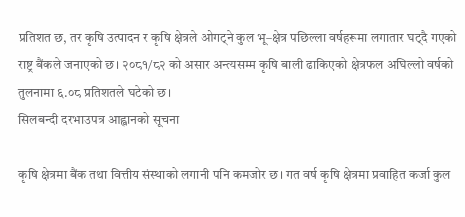प्रतिशत छ, तर कृषि उत्पादन र कृषि क्षेत्रले ओगट्ने कुल भू–क्षेत्र पछिल्ला वर्षहरूमा लगातार घट्दै गएको राष्ट्र बैंकले जनाएको छ। २०८१/८२ को असार अन्त्यसम्म कृषि बाली ढाकिएको क्षेत्रफल अघिल्लो वर्षको तुलनामा ६.०८ प्रतिशतले घटेको छ।
सिलबन्दी दरभाउपत्र आह्वानको सूचना

कृषि क्षेत्रमा बैंक तथा वित्तीय संस्थाको लगानी पनि कमजोर छ। गत वर्ष कृषि क्षेत्रमा प्रवाहित कर्जा कुल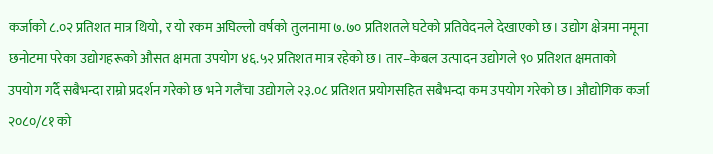कर्जाको ८.०२ प्रतिशत मात्र थियो, र यो रकम अघिल्लो वर्षको तुलनामा ७.७० प्रतिशतले घटेको प्रतिवेदनले देखाएको छ। उद्योग क्षेत्रमा नमूना छनोटमा परेका उद्योगहरूको औसत क्षमता उपयोग ४६.५२ प्रतिशत मात्र रहेको छ। तार–केबल उत्पादन उद्योगले ९० प्रतिशत क्षमताको उपयोग गर्दै सबैभन्दा राम्रो प्रदर्शन गरेको छ भने गलैंचा उद्योगले २३.०८ प्रतिशत प्रयोगसहित सबैभन्दा कम उपयोग गरेको छ। औद्योगिक कर्जा २०८०/८१ को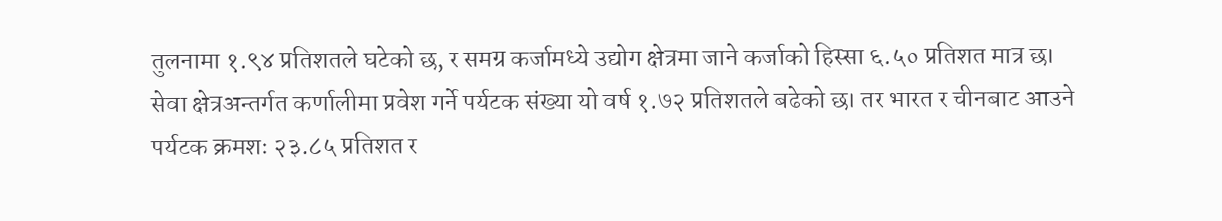तुलनामा १.९४ प्रतिशतले घटेको छ, र समग्र कर्जामध्ये उद्योग क्षेत्रमा जाने कर्जाको हिस्सा ६.५० प्रतिशत मात्र छ।
सेवा क्षेत्रअन्तर्गत कर्णालीमा प्रवेश गर्ने पर्यटक संख्या यो वर्ष १.७२ प्रतिशतले बढेको छ। तर भारत र चीनबाट आउने पर्यटक क्रमशः २३.८५ प्रतिशत र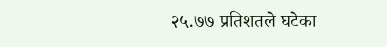२५.७७ प्रतिशतले घटेका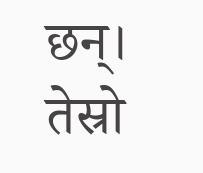छन्। तेस्रो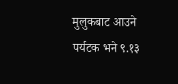मुलुकबाट आउने पर्यटक भने ९.१३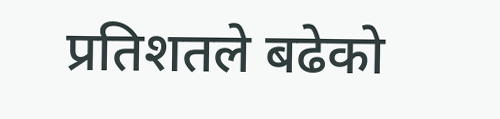प्रतिशतले बढेको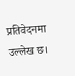प्रतिवेदनमा उल्लेख छ।